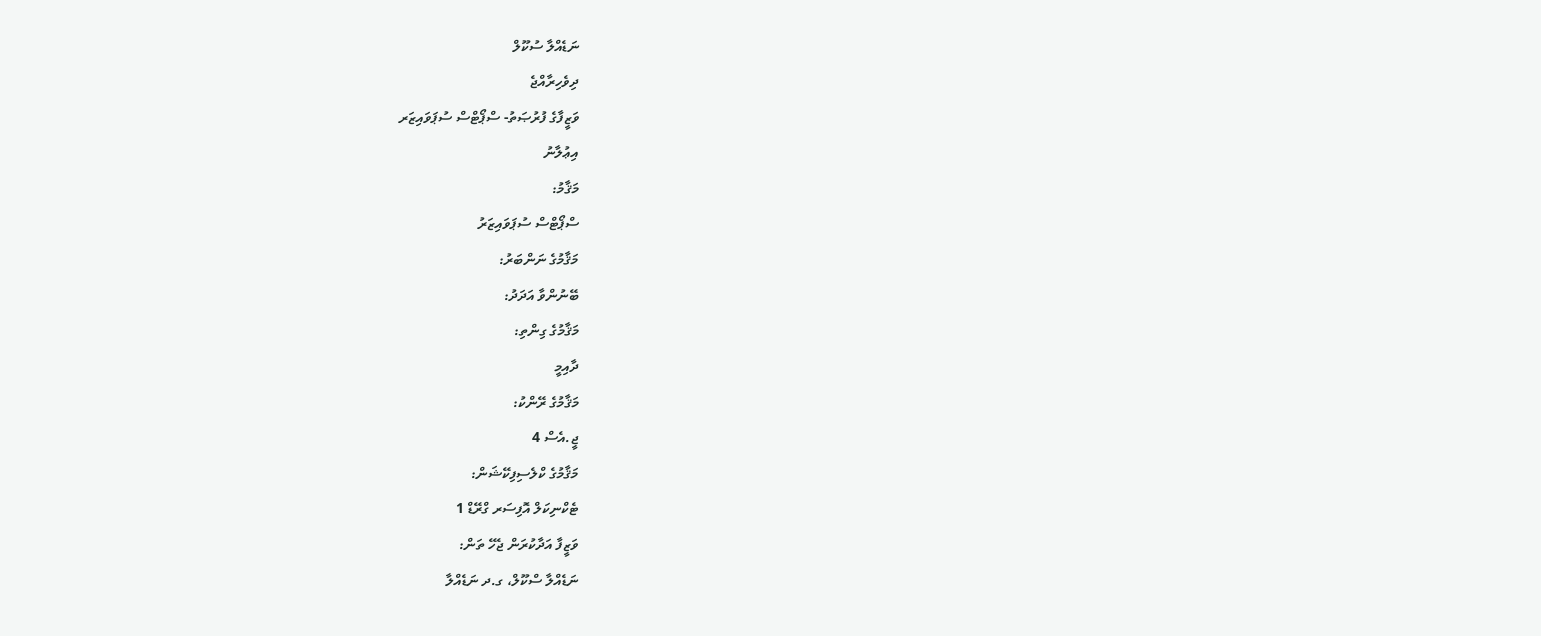ނަޑެއްލާ ސުކޫލް
ދިވެހިރާއްޖެ
ވަޒީފާގެ ފުރުޞަތު- ސްޕޯޓްސް ސުޕަވައިޒަރ
އިޢުލާނު
މަޤާމު:
ސްޕޯޓްސް ސުޕަވައިޒަރު
މަޤާމުގެ ނަންބަރު:
ބޭނުންވާ އަދަދު:
މަޤާމުގެ ގިންތި:
ދާއިމީ
މަޤާމުގެ ރޭންކު:
ޖީ.އެސް 4
މަޤާމުގެ ކްލެސިފިކޭޝަން:
ޓެކްނިކަލް އޮފިސަރ ގްރޭޑް 1
ވަޒީފާ އަދާކުރަން ޖެހޭ ތަން:
ނަޑެއްލާ ސްކޫލް، ގ.ދ ނަޑެއްލާ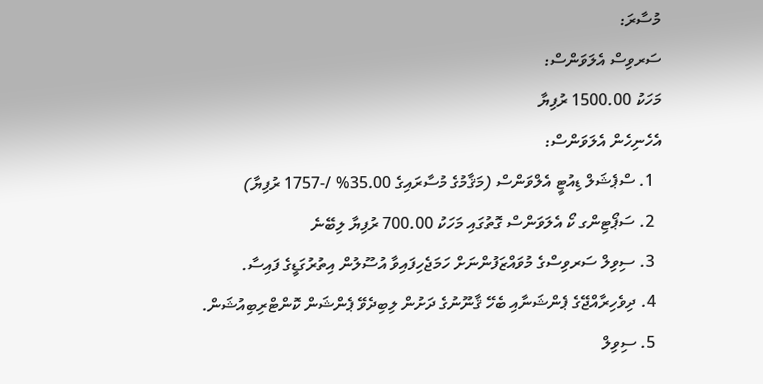މުސާރަ:
ސަރވިސް އެލަވަންސް:
މަހަކު 1500.00 ރުފިޔާ
އެހެނިހެން އެލަވަންސް:
  1. ސްޕެޝަލް ޑިއުޓީ އެލްވަންސް (މަޤާމުގެ މުސާރައިގެ 35.00% /-1757 ރުފިޔާ)
  2. ސަޕޯޓިންގ ކޯ އެލަވަންސް ގޮތުގައި މަހަކު 700.00 ރުފިޔާ ލިބޭނެ
  3. ސިވިލް ސަރވިސްގެ މުވައްޒަފުންނަށް ހަމަޖެހިފައިވާ އުސޫލުން އިތުރުގަޑީގެ ފައިސާ.
  4. ދިވެހިރާއްޖޭގެ ޕެންޝަނާއި ބެހޭ ޤާނޫނުގެ ދަށުން ލިބިދެވޭ ޕެންޝަން ކޮންޓްރިބިއުޝަން.
  5. ސިވިލް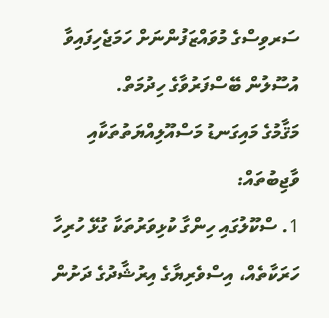ސަރވިސްގެ މުވައްޒަފުންނަށް ހަމަޖެހިފައިވާ އުސޫލުން ބޭސްފަރުވާގެ ހިދުމަތް.
މަޤާމުގެ މައިގަނޑު މަސްއޫލިއްޔަތުތަކާއި ވާޖިބުތައް:
1. ސްކޫލުގައި ހިންގާ ކުޅިވަރުތަކާ ގުޅޭ ހުރިހާ ހަރަކާތެއް، އިސްވެރިޔާގެ އިރުޝާދުގެ ދަށުން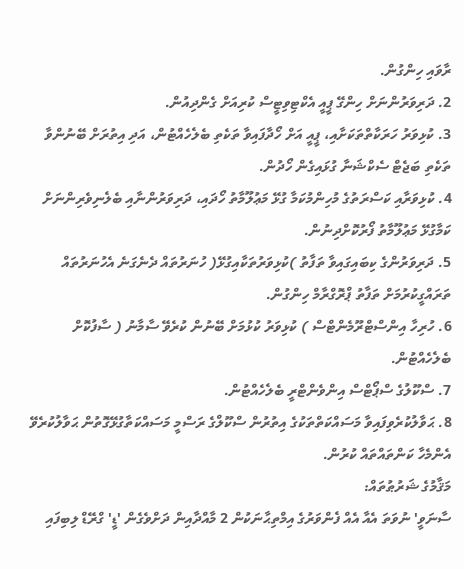ރާވައި ހިންގުން.
2. ދަރިވަރުންނަށް ހިންގޭ ޕީއީ އެކްޓިވިޓީސް ކުރިއަށް ގެންދިއުން.
3. ކުޅިވަރު ހަރަކާތްތަކަށާއި، ޕީއީ އަށް ހޯދާފައިވާ ތަކެތި ބެލެހެއްޓުން، އަދި އިތުރަށް ބޭނުންވާ ތަކެތި ބަޖެޓް ސެކްޝަނާ ގުޅައިގެން ހޯދުން.
4. ކުޅިވަރާއި ކަސްރަތުގެ މުހިންމުކަމާ ގުޅޭ މަޢުލޫމާތު ހޯދައި، ދަރިވަރުންނާއި ބެލެނިވެރިންނަށް ކަމާގުޅޭ މަޢުލޫމާތު ފޯރުކޮށްދިނުން.
5. ދަރިވަރުންގެ ކިބައިގައިވާ ތަފާތު )ކުޅިވަރުތަކާއިގުޅޭ( ހުނަރުތައް ދެނެގަނެ އެހުނަރުތައް ތަރައްގީކުރުމަށް ތަފާތު ޕްރޮގްރާމް ހިންގުން.
6. ހުރިހާ އިންސްޓްރޫމެންޓްސް ) ކުޅިވަރު ކުޅުމަށް ބޭނުން ކުރެވޭ ސާމާނު ( ސާފުކޮށް ބެލެހެއްޓުން.
7. ސްކޫލުގެ ސްޕޯޓްސް އިންވެންޓްރީ ބެލެހެއްޓުން.
8. ޙަވާލުކުރެވިފައިވާ މަސައްކަތްތަކުގެ އިތުރުން ސްކޫލްގެ ރަސްމީ މަސައްކަތާގުޅޭގޮތުން ޙަވާލުކުރެވޭ އެންމެހާ ކަންތައްތައް ކުރުން.
މަޤާމުގެ ޝަރުޠުތައް:
ސާނަވީ' ނުވަތަ އެއާ އެއް ފެންވަރުގެ އިމްތިޙާނަކުން 2 މާއްދާއިން ދަށްވެގެން 'ޑީ' ގްރޭޑް ލިބިފައި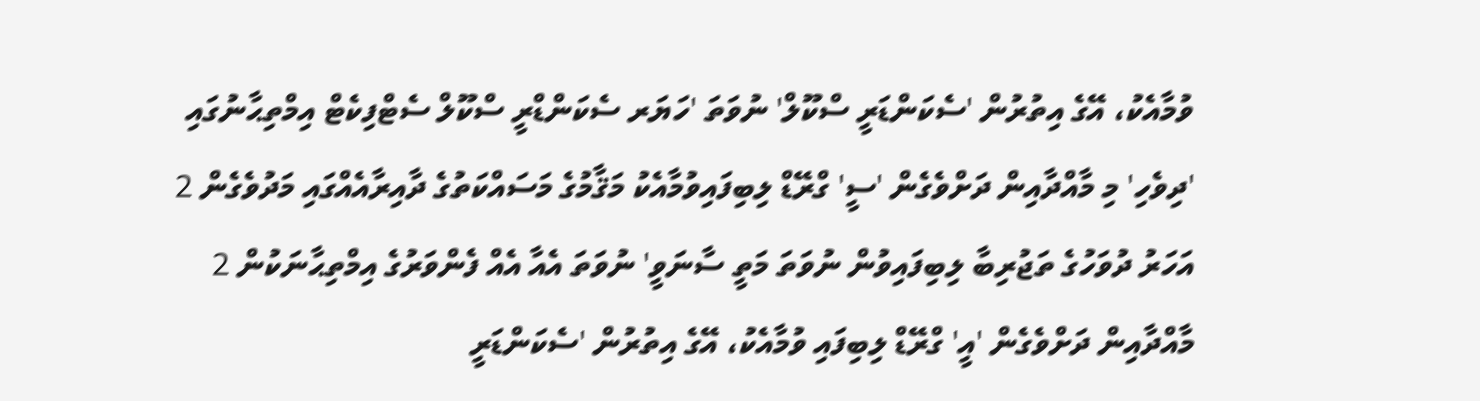ވުމާއެކު، އޭގެ އިތުރުން 'ސެކަންޑަރީ ސްކޫލް' ނުވަތަ 'ހަޔަރ ސެކަންޑްރީ ސްކޫލް ސެޓްފިކެޓް އިމްތިޙާނުގައި 'ދިވެހި' މި މާއްދާއިން ދަށްވެގެން 'ސީ' ގްރޭޑް ލިބިފައިވުމާއެކު މަޤާމުގެ މަސައްކަތުގެ ދާއިރާއެއްގައި މަދުވެގެން 2 އަހަރު ދުވަހުގެ ތަޖުރިބާ ލިބިފައިވުން ނުވަތަ މަތީ ސާނަވީ' ނުވަތަ އެއާ އެއް ފެންވަރުގެ އިމްތިޙާނަކުން 2 މާއްދާއިން ދަށްވެގެން 'އީ' ގްރޭޑް ލިބިފައި ވުމާއެކު، އޭގެ އިތުރުން 'ސެކަންޑަރީ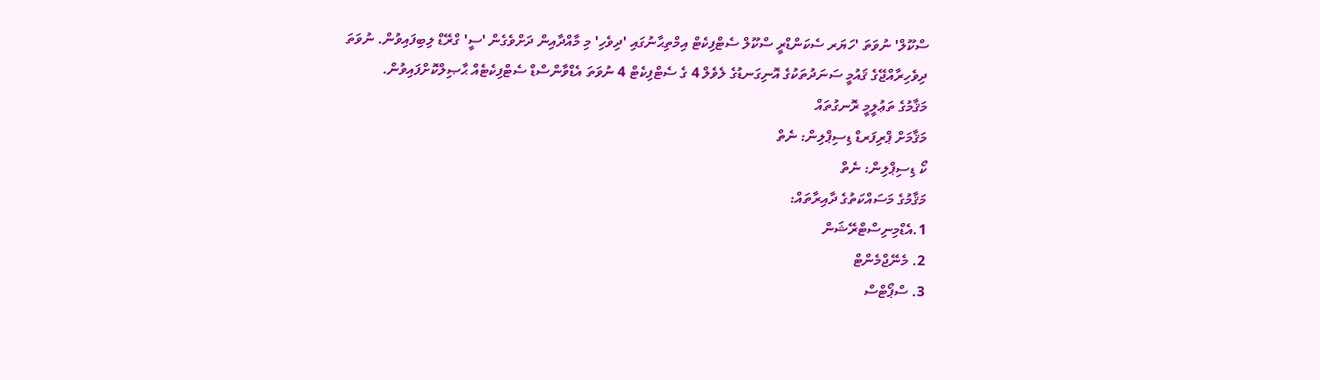ސްކޫލް' ނުވަތަ 'ހަޔަރ ސެކަންޑްރީ ސްކޫލް ސެޓްފިކެޓް އިމްތިޙާނުގައި 'ދިވެހި' މި މާއްދާއިން ދަށްވެގެން 'ސީ' ގްރޭޑް ލިބިފައިވުން. ނުވަތަ ދިވެހިރާއްޖޭގެ ޤައުމީ ސަނަދުތަކުގެ އޮނިގަނޑުގެ ލެވެލް 4 ގެ ސެޓްފިކެޓް 4 ނުވަތަ އެޑްވާންސްޑް ސެޓްފިކެޓެއް ޙާޞިލްކޮށްފައިވުން.
މަޤާމުގެ ތަޢުލީމީ ރޮނގުތައް
މަޤާމަށް ޕްރިފަރޑް ޑިސިޕްލިން: ނެތް
ކޯ ޑިސިޕްލިން: ނެތް
މަޤާމުގެ މަސައްކަތުގެ ދާއިރާތައް:
1.އެޑްމިނިސްޓްރޭޝަން
2. މެނޭޖްމެންޓް
3. ސްޕޯޓްސް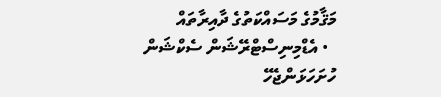މަޤާމުގެ މަސައްކަތުގެ ދާއިރާތައް
  • އެޑްމިނިސްޓްރޭޝަން ސެކްޝަން
ހުށަހަޅަންޖެހޭ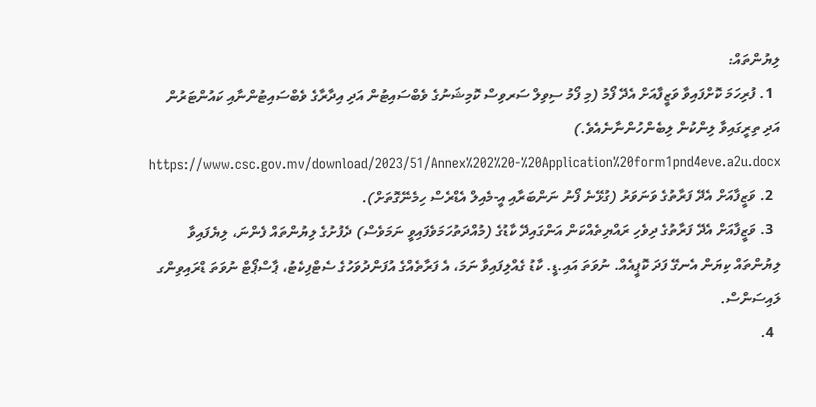ލިޔުންތައް:
  1. ފުރިހަމަ ކޮށްފައިވާ ވަޒީފާއަށް އެދޭ ފޯމު (މި ފޯމު ސިވިލް ސަރވިސް ކޮމިޝަނުގެ ވެބްސައިޓުން އަދި އިދާރާގެ ވެބްސައިޓުންނާއި ކައުންޓަރުން އަދި ތިރީގައިވާ ލިންކުން ލިބެންހުންނާނެއެވެ.)  https://www.csc.gov.mv/download/2023/51/Annex%202%20-%20Application%20form1pnd4eve.a2u.docx
  2. ވަޒީފާއަށް އެދޭ ފަރާތުގެ ވަނަވަރު (ގުޅޭނެ ފޯނު ނަންބަރާއި އީ-މެއިލް އެޑްރެސް ހިމެނޭގޮތަށް).
  3. ވަޒީފާއަށް އެދޭ ފަރާތުގެ ދިވެހި ރައްޔިތެއްކަން އަންގައިދޭ ކާޑުގެ (މުއްދަތުހަމަވެފައިވީ ނަމަވެސް) ދެފުށުގެ ލިޔުންތައް ފެންނަ، ލިޔެފައިވާ ލިޔުންތައް ކިޔަން އެނގޭ ފަދަ ކޮޕީއެއް. ނުވަތަ އައި.ޑީ. ކާޑު ގެއްލިފައިވާ ނަމަ، އެ ފަރާތެއްގެ އުފަންދުވަހުގެ ސެޓްފިކެޓު، ޕާސްޕޯޓް ނުވަތަ ޑްރައިވިންގ ލައިސަންސް.
  4.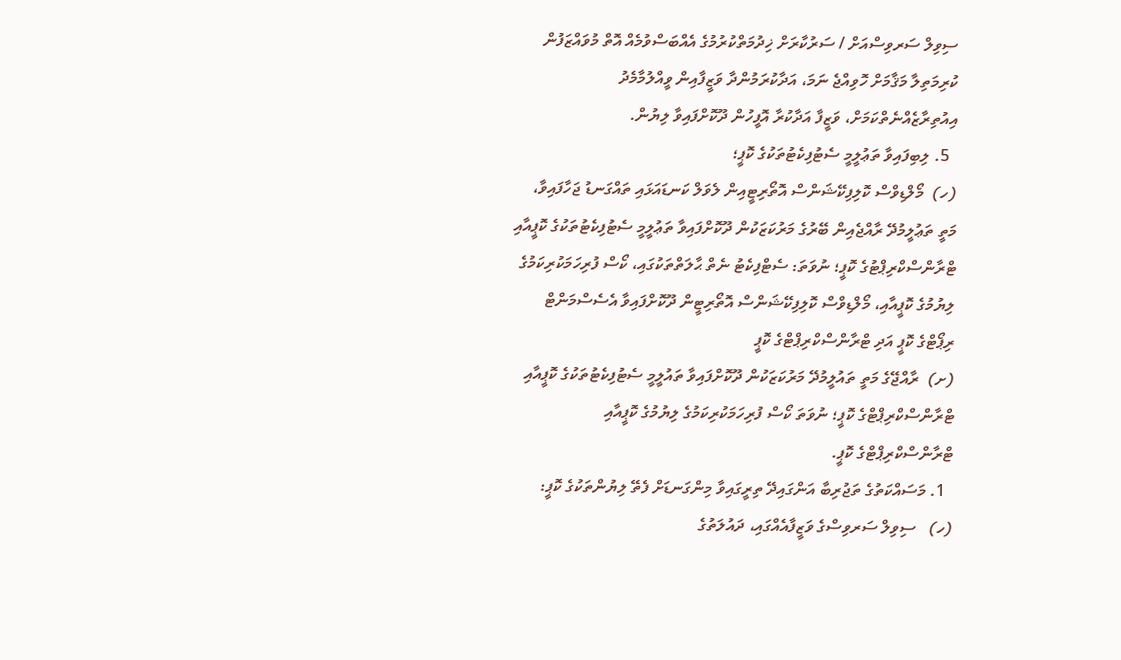ސިވިލް ސަރވިސްއަށް / ސަރުކާރަށް ޚިދުމަތްކުރުމުގެ އެއްބަސްވުމެއް އޮތް މުވައްޒަފުން ކުރިމަތިލާ މަޤާމަށް ހޮވިއްޖެ ނަމަ، އަދާކުރަމުންދާ ވަޒީފާއިން ވީއްލުމާމެދު އިއުތިރާޒެއްނެތްކަމަށް، ވަޒީފާ އަދާކުރާ އޮފީހުން ދޫކޮށްފައިވާ ލިޔުން.
  5. ލިބިފައިވާ ތަޢުލީމީ ސެޓުފިކެޓުތަކުގެ ކޮޕީ؛
(ހ)  މޯލްޑިވްސް ކޮލިފިކޭޝަންސް އޮތޯރިޓީއިން ލެވަލް ކަނޑައަޅައި ތައްގަނޑު ޖަހާފައިވާ، މަތީ ތަޢުލީމުދޭ ރާއްޖެއިން ބޭރުގެ މަރުކަޒަކުން ދޫކޮށްފައިވާ ތަޢުލީމީ ސެޓުފިކެޓުތަކުގެ ކޮޕީއާއި ޓްރާންސްކްރިޕްޓުގެ ކޮޕީ؛ ނުވަތަ: ސެޓްފިކެޓު ނެތް ޙާލަތްތަކުގައި، ކޯސް ފުރިހަމަކުރިކަމުގެ ލިޔުމުގެ ކޮޕީއާއި، މޯލްޑިވްސް ކޮލިފިކޭޝަންސް އޮތޯރިޓީން ދޫކޮށްފައިވާ އެސެސްމަންޓް ރިޕޯޓްގެ ކޮޕީ އަދި ޓްރާންސްކްރިޕްޓްގެ ކޮޕީ
(ށ)  ރާއްޖޭގެ މަތީ ތައުލީމުދޭ މަރުކަޒަކުން ދޫކޮށްފައިވާ ތައުލީމީ ސެޓުފިކެޓުތަކުގެ ކޮޕީއާއި ޓްރާންސްކްރިޕްޓްގެ ކޮޕީ؛ ނުވަތަ ކޯސް ފުރިހަމަކުރިކަމުގެ ލިޔުމުގެ ކޮޕީއާއި ޓްރާންސްކްރިޕްޓްގެ ކޮޕީ.
  1. މަސައްކަތުގެ ތަޖުރިބާ އަންގައިދޭ ތިރީގައިވާ މިންގަނޑަށް ފެތޭ ލިޔުންތަކުގެ ކޮޕީ:
(ހ)   ސިވިލް ސަރވިސްގެ ވަޒީފާއެއްގައި، ދައުލަތުގެ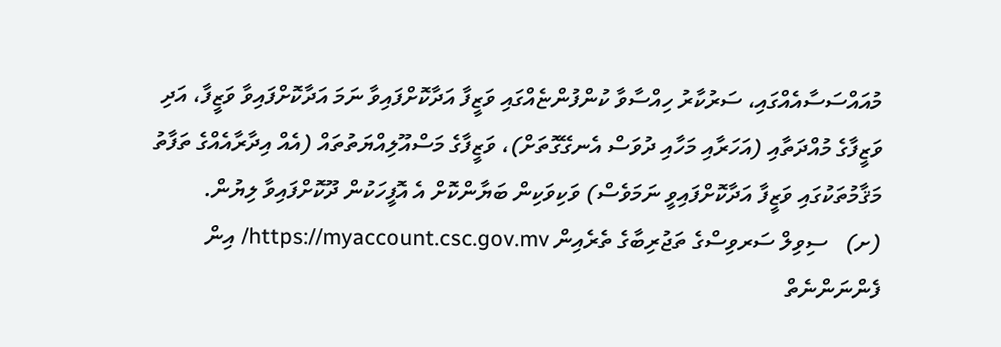މުއައްސަސާއެއްގައި، ސަރުކާރު ހިއްސާވާ ކުންފުންޏެއްގައި ވަޒީފާ އަދާކޮށްފައިވާ ނަމަ އަދާކޮށްފައިވާ ވަޒީފާ، އަދި ވަޒީފާގެ މުއްދަތާއި (އަހަރާއި މަހާއި ދުވަސް އެނގޭގޮތަށް)، ވަޒީފާގެ މަސްއޫލިއްޔަތުތައް (އެއް އިދާރާއެއްގެ ތަފާތު މަޤާމުތަކުގައި ވަޒީފާ އަދާކޮށްފައިވީ ނަމަވެސް) ވަކިވަކިން ބަޔާންކޮށް އެ އޮފީހަކުން ދޫކޮށްފައިވާ ލިޔުން.
(ށ)   ސިވިލް ސަރވިސްގެ ތަޖުރިބާގެ ތެރެއިން https://myaccount.csc.gov.mv/ އިން ފެންނަންނެތް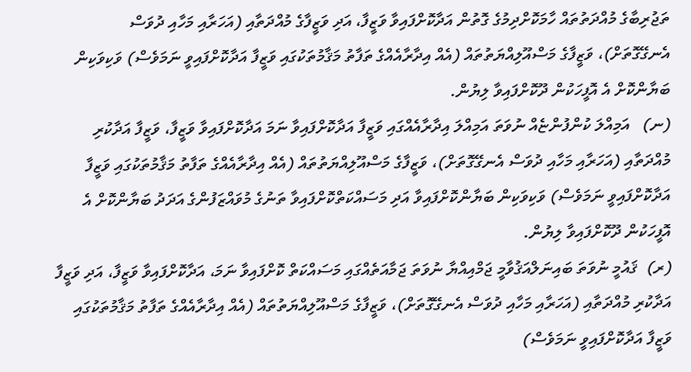ތަޖުރިބާގެ މުއްދަތުތައް ހާމަކޮށްދިމުގެ ގޮތުން އަދާކޮށްފައިވާ ވަޒީފާ، އަދި ވަޒީފާގެ މުއްދަތާއި (އަހަރާއި މަހާއި ދުވަސް އެނގޭގޮތަށް)، ވަޒީފާގެ މަސްއޫލިއްޔަތުތައް (އެއް އިދާރާއެއްގެ ތަފާތު މަޤާމުތަކުގައި ވަޒީފާ އަދާކޮށްފައިވީ ނަމަވެސް) ވަކިވަކިން ބަޔާންކޮށް އެ އޮފީހަކުން ދޫކޮށްފައިވާ ލިޔުން.
(ނ)   އަމިއްލަ ކުންފުންޏެއް ނުވަތަ އަމިއްލަ އިދާރާއެއްގައި ވަޒީފާ އަދާކޮށްފައިވާ ނަމަ އަދާކޮށްފައިވާ ވަޒީފާ، ވަޒީފާ އަދާކުރި މުއްދަތާއި (އަހަރާއި މަހާއި ދުވަސް އެނގޭގޮތަށް)، ވަޒީފާގެ މަސްއޫލިއްޔަތުތައް (އެއް އިދާރާއެއްގެ ތަފާތު މަޤާމުތަކުގައި ވަޒީފާ އަދާކޮށްފައިވީ ނަމަވެސް) ވަކިވަކިން ބަޔާންކޮށްފައިވާ އަދި މަސައްކަތްކޮށްފައިވާ ތަނުގެ މުވައްޒަފުންގެ އަދަދު ބަޔާންކޮށް އެ އޮފީހަކުން ދޫކޮށްފައިވާ ލިޔުން.
(ރ)  ޤައުމީ ނުވަތަ ބައިނަލްއަޤުވާމީ ޖަމްއިއްޔާ ނުވަތަ ޖަމާއަތެއްގައި މަސައްކަތް ކޮށްފައިވާ ނަމަ، އަދާކޮށްފައިވާ ވަޒީފާ، އަދި ވަޒީފާ އަދާކުރި މުއްދަތާއި (އަހަރާއި މަހާއި ދުވަސް އެނގޭގޮތަށް)، ވަޒީފާގެ މަސްއޫލިއްޔަތުތައް (އެއް އިދާރާއެއްގެ ތަފާތު މަޤާމުތަކުގައި ވަޒީފާ އަދާކޮށްފައިވީ ނަމަވެސް)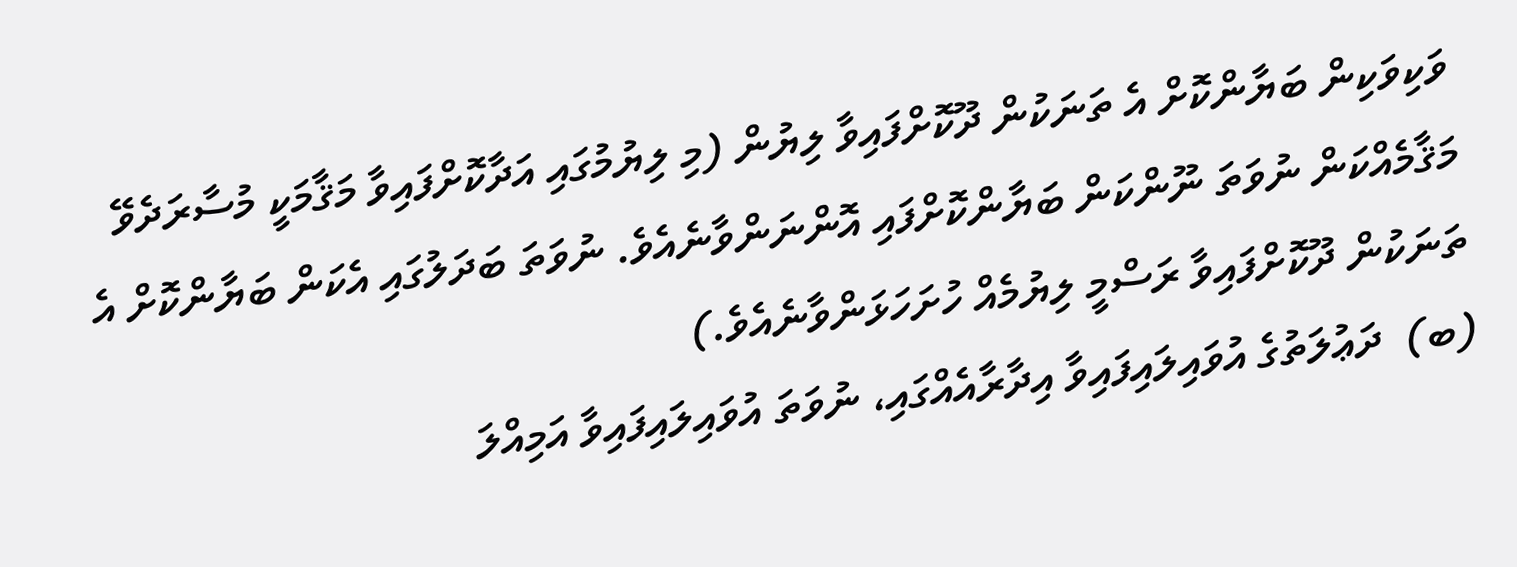ވަކިވަކިން ބަޔާންކޮށް އެ ތަނަކުން ދޫކޮށްފައިވާ ލިޔުން (މި ލިޔުމުގައި އަދާކޮށްފައިވާ މަޤާމަކީ މުސާރަދެވޭ މަޤާމެއްކަން ނުވަތަ ނޫންކަން ބަޔާންކޮށްފައި އޮންނަންވާނެއެވެ. ނުވަތަ ބަދަލުގައި އެކަން ބަޔާންކޮށް އެ ތަނަކުން ދޫކޮށްފައިވާ ރަސްމީ ލިޔުމެއް ހުށަހަޅަންވާނެއެވެ.)
(ބ)  ދަޢުލަތުގެ އުވައިލައިފައިވާ އިދާރާއެއްގައި، ނުވަތަ އުވައިލައިފައިވާ އަމިއްލަ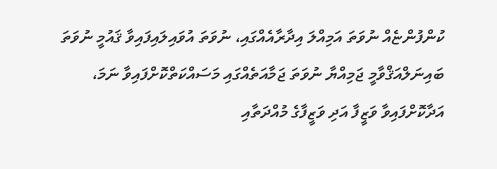ކުންފުންޏެއް ނުވަތަ އަމިއްލަ އިދާރާއެއްގައި، ނުވަތަ އުވައިލައިފައިވާ ޤައުމީ ނުވަތަ ބައިނަލްއަޤްވާމީ ޖަމިއްޔާ ނުވަތަ ޖަމާއަތެއްގައި މަސައްކަތްކޮށްފައިވާ ނަމަ، އަދާކޮށްފައިވާ ވަޒީފާ އަދި ވަޒީފާގެ މުއްދަތާއި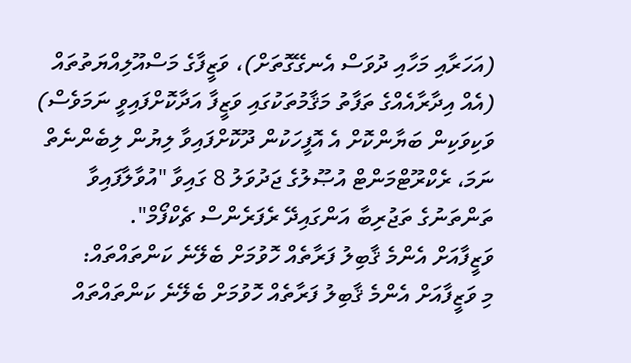(އަހަރާއި މަހާއި ދުވަސް އެނގޭގޮތަށް)، ވަޒީފާގެ މަސްއޫލިއްޔަތުތައް (އެއް އިދާރާއެއްގެ ތަފާތު މަޤާމުތަކުގައި ވަޒީފާ އަދާކޮށްފައިވީ ނަމަވެސް) ވަކިވަކިން ބަޔާންކޮށް އެ އޮފީހަކުން ދޫކޮށްފައިވާ ލިޔުން ލިބެންނެތް ނަމަ، ރެކްރޫޓްމަންޓް އުޞޫލުގެ ޖަދުވަލު 8 ގައިވާ "އުވާލާފައިވާ ތަންތަނުގެ ތަޖުރިބާ އަންގައިދޭ ރެފަރެންސް ޗެކްފޯމް".
ވަޒީފާއަށް އެންމެ ޤާބިލު ފަރާތެއް ހޮވުމަށް ބެލޭނެ ކަންތައްތައް:
މި ވަޒީފާއަށް އެންމެ ޤާބިލު ފަރާތެއް ހޮވުމަށް ބެލޭނެ ކަންތައްތައް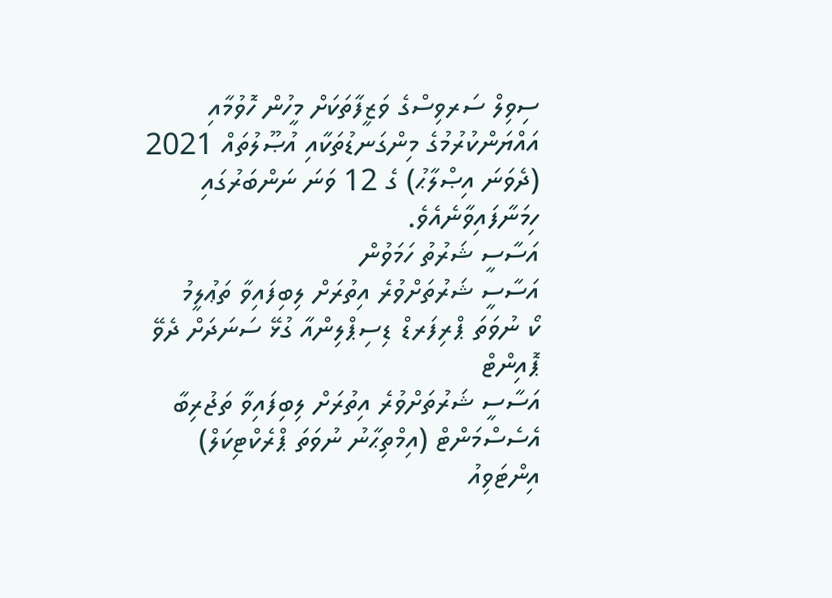ސިވިލް ސަރވިސްގެ ވަޒީފާތަކަށް މީހުން ހޮވުމާއި އައްޔަންކުރުމުގެ މިންގަނޑުތަކާއި އުޞޫލުތައް 2021 (ދެވަނަ އިޞްލާޙު) ގެ 12 ވަނަ ނަންބަރުގައި ހިމަނާފައިވާނެއެވެ.
އަސާސީ ޝަރުތު ހަމަވުން
އަސާސީ ޝަރުތަށްވުރެ އިތުރަށް ލިބިފައިވާ ތަޢުލީމު
ކޯ ނުވަތަ ޕްރިފަރޑް ޑިސިޕްލިންއާ ގުޅޭ ސަނަދަށް ދެވޭ ޕޮއިންޓް
އަސާސީ ޝަރުތަށްވުރެ އިތުރަށް ލިބިފައިވާ ތަޖުރިބާ
އެސެސްމަންޓް (އިމްތިޙާނު ނުވަތަ ޕްރެކްޓިކަލް)
އިންޓަވިއު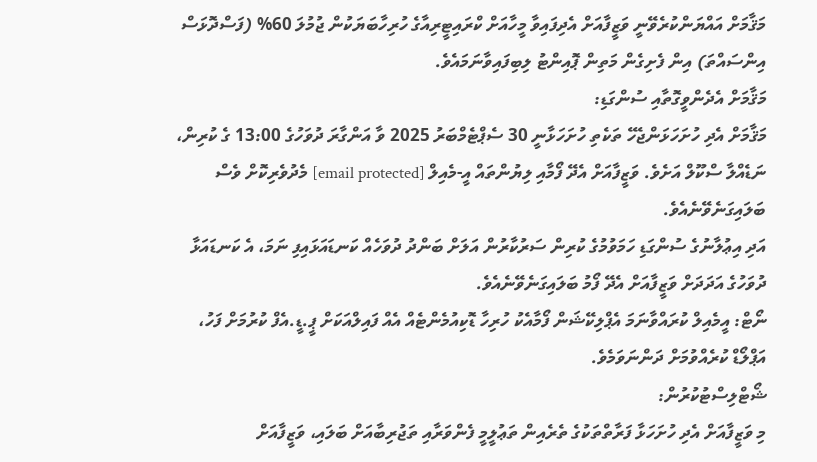މަޤާމަށް އައްޔަންކުރެވޭނީ ވަޒީފާއަށް އެދިފައިވާ މީހާއަށް ކްރައިޓީރިއާގެ ހުރިހާބަޔަކުން ޖުމުލަ 60% (ފަސްދޮޅަސް އިންސައްތަ) އިން ފެށިގެން މަތިން ޕޮއިންޓު ލިބިފައިވާނަމައެވެ.
މަޤާމަށް އެދެންވީގޮތާއި ސުންގަޑި:
މަޤާމަށް އެދި ހުށަހަޅަންޖެހޭ ތަކެތި ހުށަހަޅާނީ 30 ސެޕްޓެމްބަރު 2025 ވާ އަންގާރަ ދުވަހުގެ 13:00 ގެ ކުރިން، ނަޑެއްލާ ސްކޫލް އަށެވެ. ވަޒީފާއަށް އެދޭ ފޯމާއި ލިޔުންތައް އީ-މެއިލް [email protected] މެދުވެރިކޮށް ވެސް ބަލައިގަނެވޭނެއެވެ.
އަދި އިޢުލާނުގެ ސުންގަޑި ހަމަވުމުގެ ކުރިން ސަރުކާރުން އަލަށް ބަންދު ދުވަހެއް ކަނޑައަޅައިފި ނަމަ، އެ ކަނޑައަޅާ ދުވަހުގެ އަދަދަށް ވަޒީފާއަށް އެދޭ ފޯމު ބަލައިގަނެވޭނެއެވެ.
ނޯޓް: އީމެއިލް ކުރައްވާނަމަ އެޕްލިކޭޝަން ފޯމާއެކު ހުރިހާ ޑޮކިއުމެންޓެއް އެއް ފައިލްއަކަށް ޕީ.ޑީ.އެފް ކުރުމަށް ފަހު، އަޕްލޯޑް ކުރެއްވުމަށް ދަންނަވަމެވެ.
ޝޯޓްލިސްޓުކުރުން:
މި ވަޒީފާއަށް އެދި ހުށަހަޅާ ފަރާތްތަކުގެ ތެރެއިން ތަޢުލީމީ ފެންވަރާއި ތަޖުރިބާއަށް ބަލައި، ވަޒީފާއަށް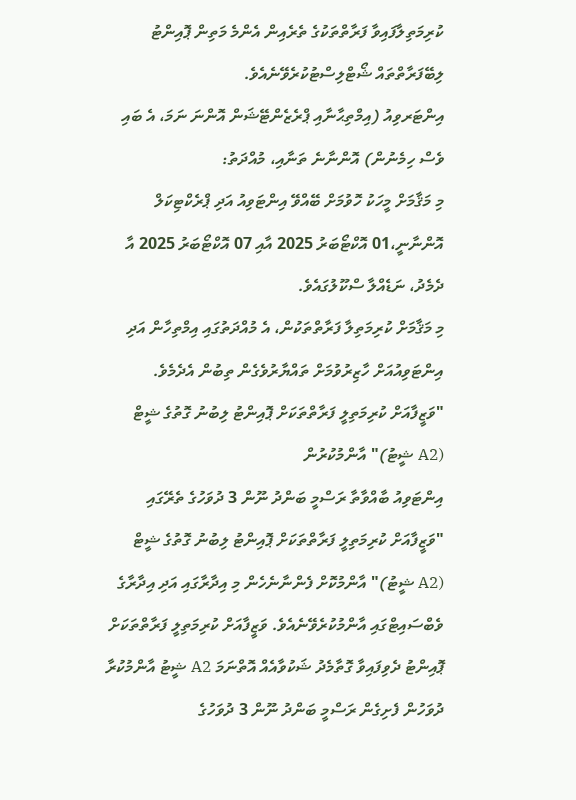ކުރިމަތިލާފައިވާ ފަރާތްތަކުގެ ތެރެއިން އެންމެ މަތިން ޕޮއިންޓު ލިބޭފަރާތްތައް ޝޯޓްލިސްޓުކުރެވޭނެއެވެ.
އިންޓަރވިއު (އިމްތިޙާނާއި ޕްރެޒެންޓޭޝަން އޮންނަ ނަމަ، އެ ބައި ވެސް ހިމެނުން) އޮންނާނެ ތަނާއި، މުއްދަތު:
މި މަޤާމަށް މީހަކު ހޮވުމަށް ބޭއްވޭ އިންޓަވިއު އަދި ޕްރެކްޓިކަލް އޮންނާނީ،01 އޮކްޓޯބަރު 2025 އާއި 07 އޮކްޓޯބަރު 2025 އާ ދެމެދު، ނަޑެއްލާ ސްކޫލުގައެވެ.
މި މަޤާމަށް ކުރިމަތިލާ ފަރާތްތަކުން، އެ މުއްދަތުގައި އިމްތިހާން އަދި އިންޓަވިއުއަށް ހާޒިރުވުމަށް ތައްޔާރުވެގެން ތިބުން އެދެމެވެ.
"ވަޒީފާއަށް ކުރިމަތިލީ ފަރާތްތަކަށް ޕޮއިންޓު ލިބުނު ގޮތުގެ ޝީޓް (A2 ޝީޓު)" އާންމުކުރުން
އިންޓަވިއު ބާއްވާތާ ރަސްމީ ބަންދު ނޫން 3 ދުވަހުގެ ތެރޭގައި "ވަޒީފާއަށް ކުރިމަތިލީ ފަރާތްތަކަށް ޕޮއިންޓު ލިބުނު ގޮތުގެ ޝީޓް (A2 ޝީޓު)" އާންމުކޮށް ފެންނާނެހެން މި އިދާރާގައި އަދި އިދާރާގެ ވެބްސައިޓްގައި އާންމުކުރެވޭނެއެވެ. ވަޒީފާއަށް ކުރިމަތިލީ ފަރާތްތަކަށް ޕޮއިންޓު ދެވިފައިވާ ގޮތާމެދު ޝަކުވާއެއް އޮތްނަމަ A2 ޝީޓު އާންމުކުރާ ދުވަހުން ފެށިގެން ރަސްމީ ބަންދު ނޫން 3 ދުވަހުގެ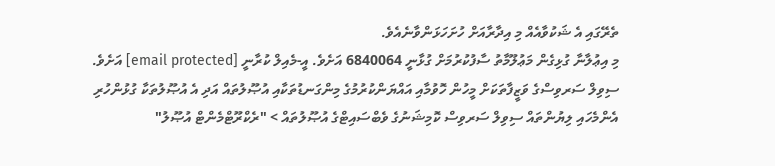ތެރޭގައި އެ ޝަކުވާއެއް މި އިދާރާއަށް ހުށަހަޅަންވާނެއެވެ.
މި އިޢުލާނާ ގުޅިގެން މަޢުލޫމާތު ސާފުކުރުމަށް ގުޅާނީ 6840064 އަށެވެ. އީ-މެއިލް ކުރާނީ [email protected] އަށެވެ.
ސިވިލް ސަރވިސްގެ ވަޒީފާތަކަށް މީހުން ހޮވުމާއި އައްޔަންކުރުމުގެ މިންގަނޑުތަކާއި އުޞޫލުތައް އަދި އެ އުޞޫލުތަކާ ގުޅުންހުރި އެންމެހައި ލިޔުންތައް ސިވިލް ސަރވިސް ކޮމިޝަނުގެ ވެބްސައިޓްގެ އުޞޫލުތައް > "ރެކްރޫޓްމެންޓް އުޞޫލު"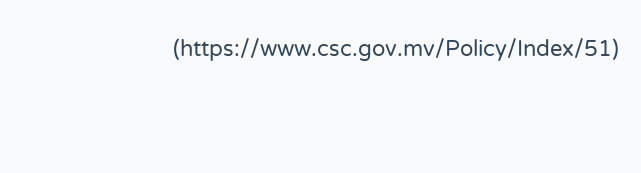(https://www.csc.gov.mv/Policy/Index/51)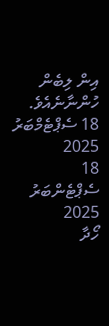އިން ލިބެން ހުންނާނެއެވެ.
18 ސެޕްޓެމްބަރު 2025
18 ސެޕްޓެންބަރު 2025
ހޯދާ